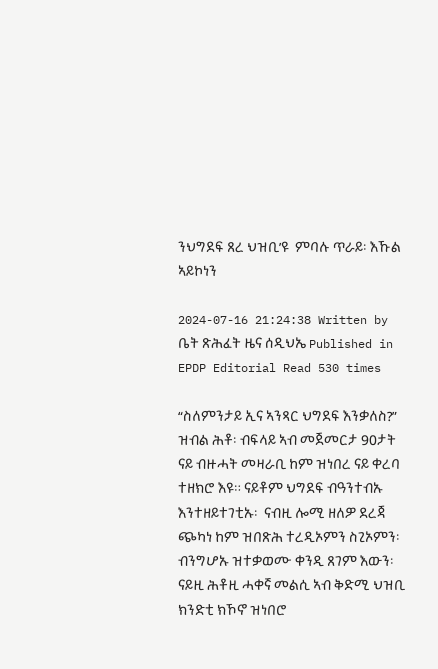ንህግደፍ ጸረ ህዝቢ’ዩ  ምባሉ ጥራይ፡ እኹል ኣይኮነን

2024-07-16 21:24:38 Written by  ቤት ጽሕፈት ዜና ሰዲህኤ Published in EPDP Editorial Read 530 times

“ስለምንታይ ኢና ኣንጻር ህግደፍ እንቃለስ?” ዝብል ሕቶ፡ ብፍላይ ኣብ መጀመርታ 90ታት ናይ ብዙሓት መዛራቢ ከም ዝነበረ ናይ ቀረባ ተዘክሮ እዩ። ናይቶም ህግደፍ ብዓንተብኡ እንተዘይተገቲኡ፡  ናብዚ ሎሚ ዘለዎ ደረጃ ጭካነ ከም ዝበጽሕ ተረዲኦምን ስጊኦምን፡ ብንግሆኡ ዝተቃወሙ ቀንዲ ጸገም እውን፡ ናይዚ ሕቶዚ ሓቀኛ መልሲ ኣብ ቅድሚ ህዝቢ ክንድቲ ክኾኖ ዝነበሮ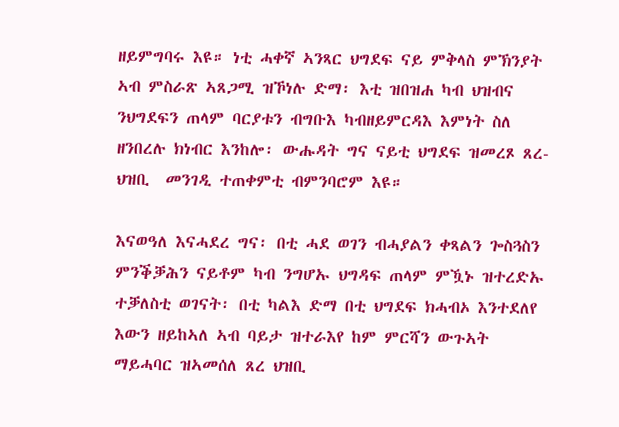ዘይምግባሩ እዩ። ነቲ ሓቀኛ ኣንጻር ህግደፍ ናይ ምቅላስ ምኽንያት ኣብ ምስራጽ ኣጸጋሚ ዝኾነሉ ድማ፡ እቲ ዝበዝሐ ካብ ህዝብና  ንህግደፍን ጠላም ባርያቱን ብግቡእ ካብዘይምርዳእ እምነት ስለ ዘንበረሉ ክነብር እንከሎ፡ ውሑዳት ግና ናይቲ ህግደፍ ዝመረጾ ጸረ-ህዝቢ  መንገዲ ተጠቀምቲ ብምንባሮም እዩ።

እናወዓለ እናሓደረ ግና፡ በቲ ሓደ ወገን ብሓያልን ቀጻልን ጐስጓስን ምንቕቓሕን ናይቶም ካብ ንግሆኡ ህግዳፍ ጠላም ምዃኑ ዝተረድኡ ተቓለስቲ ወገናት፡ በቲ ካልእ ድማ በቲ ህግደፍ ክሓብኦ እንተደለየ እውን ዘይከኣለ ኣብ ባይታ ዝተራእየ ከም ምርሻን ውጉኣት ማይሓባር ዝኣመሰለ ጸረ ህዝቢ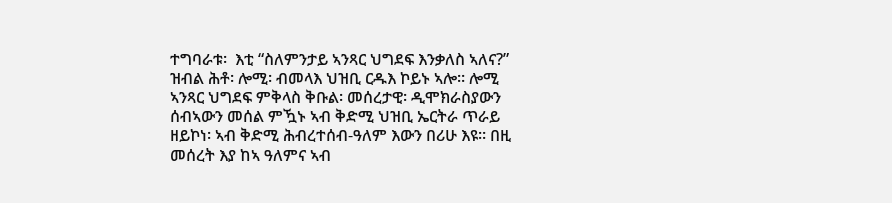ተግባራቱ፡  እቲ “ስለምንታይ ኣንጻር ህግደፍ እንቃለስ ኣለና?” ዝብል ሕቶ፡ ሎሚ፡ ብመላእ ህዝቢ ርዱእ ኮይኑ ኣሎ። ሎሚ ኣንጻር ህግደፍ ምቅላስ ቅቡል፡ መሰረታዊ፡ ዲሞክራስያውን ሰብኣውን መሰል ምዃኑ ኣብ ቅድሚ ህዝቢ ኤርትራ ጥራይ ዘይኮነ፡ ኣብ ቅድሚ ሕብረተሰብ-ዓለም እውን በሪሁ እዩ። በዚ መሰረት እያ ከኣ ዓለምና ኣብ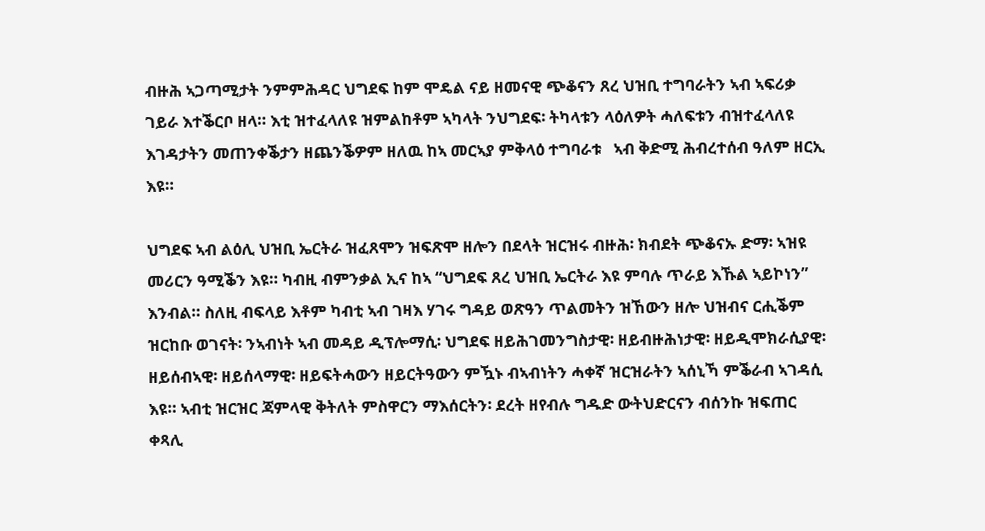ብዙሕ ኣጋጣሚታት ንምምሕዳር ህግደፍ ከም ሞዴል ናይ ዘመናዊ ጭቆናን ጸረ ህዝቢ ተግባራትን ኣብ ኣፍሪቃ ገይራ እተቕርቦ ዘላ። እቲ ዝተፈላለዩ ዝምልከቶም ኣካላት ንህግደፍ፡ ትካላቱን ላዕለዎት ሓለፍቱን ብዝተፈላለዩ እገዳታትን መጠንቀቕታን ዘጨንቕዎም ዘለዉ ከኣ መርኣያ ምቅላዕ ተግባራቱ   ኣብ ቅድሚ ሕብረተሰብ ዓለም ዘርኢ እዩ።

ህግደፍ ኣብ ልዕሊ ህዝቢ ኤርትራ ዝፈጸሞን ዝፍጽሞ ዘሎን በደላት ዝርዝሩ ብዙሕ፡ ክብደት ጭቆናኡ ድማ፡ ኣዝዩ መሪርን ዓሚቕን እዩ። ካብዚ ብምንቃል ኢና ከኣ “ህግደፍ ጸረ ህዝቢ ኤርትራ እዩ ምባሉ ጥራይ እኹል ኣይኮነን” እንብል። ስለዚ ብፍላይ እቶም ካብቲ ኣብ ገዛእ ሃገሩ ግዳይ ወጽዓን ጥልመትን ዝኸውን ዘሎ ህዝብና ርሒቕም ዝርከቡ ወገናት፡ ንኣብነት ኣብ መዳይ ዲፕሎማሲ፡ ህግደፍ ዘይሕገመንግስታዊ፡ ዘይብዙሕነታዊ፡ ዘይዲሞክራሲያዊ፡ ዘይሰብኣዊ፡ ዘይሰላማዊ፡ ዘይፍትሓውን ዘይርትዓውን ምዃኑ ብኣብነትን ሓቀኛ ዝርዝራትን ኣሰኒኻ ምቕራብ ኣገዳሲ እዩ። ኣብቲ ዝርዝር ጃምላዊ ቅትለት ምስዋርን ማእሰርትን፡ ደረት ዘየብሉ ግዱድ ውትህድርናን ብሰንኩ ዝፍጠር ቀጻሊ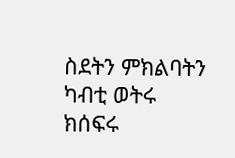ስደትን ምክልባትን ካብቲ ወትሩ ክሰፍሩ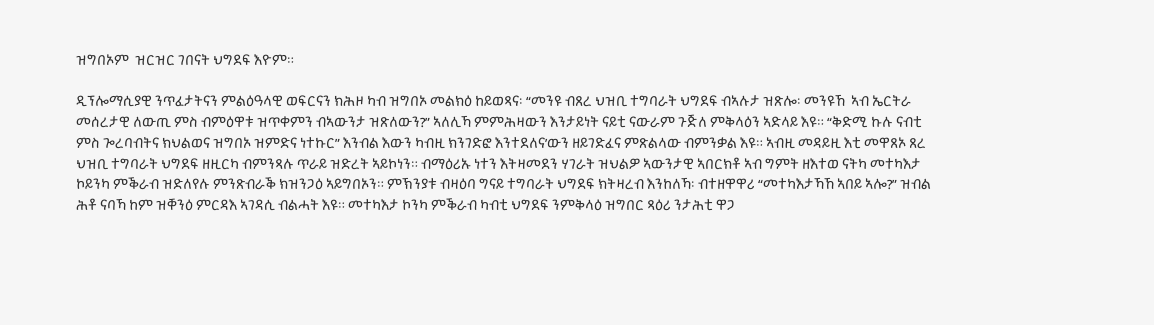ዝግበኦም  ዝርዝር ገበናት ህግደፍ እዮም።

ዲፕሎማሲያዊ ንጥፈታትናን ምልዕዓላዊ ወፍርናን ክሕዞ ካብ ዝግበኦ መልክዕ ከይወጻና፡ “መንዩ ብጸረ ህዝቢ ተግባራት ህግደፍ ብኣሉታ ዝጽሎ፡ መንዩኸ  ኣብ ኤርትራ መሰረታዊ ለውጢ ምስ ብምዕዋቱ ዝጥቀምን ብኣውንታ ዝጽለውን?” ኣለሊኻ ምምሕዛውን እንታይነት ናይቲ ናውራም ጉጅለ ምቅላዕን ኣድላይ እዩ። “ቅድሚ ኩሉ ናብቲ ምስ ጐረባብትና ክህልወና ዝግበኦ ዝምድና ነተኩር” እንብል እውን ካብዚ ክንገድፎ እንተደለና’ውን ዘይገድፈና ምጽልላው ብምንቃል እዩ። ኣብዚ መዳይዚ እቲ መዋጸኦ ጸረ ህዝቢ ተግባራት ህግደፍ ዘዚርካ ብምንጻሉ ጥራይ ዝድረት ኣይኮነን። ብማዕሪኡ ነተን እትዛመደን ሃገራት ዝህልዎ ኣውንታዊ ኣበርክቶ ኣብ ግምት ዘእተወ ናትካ መተካእታ ኮይንካ ምቕራብ ዝድለየሉ ምንጽብራቕ ክዝንጋዕ ኣይግበኦን። ምኽንያቱ ብዛዕባ ግናይ ተግባራት ህግደፍ ክትዛረብ እንከለኻ፡ ብተዘዋዋሪ “መተካእታኻኸ ኣበይ ኣሎ?” ዝብል ሕቶ ናባኻ ከም ዝቐንዕ ምርዳእ ኣገዳሲ ብልሓት እዩ። መተካእታ ኮንካ ምቕራብ ካብቲ ህግደፍ ንምቅላዕ ዝግበር ጻዕሪ ንታሕቲ ዋጋ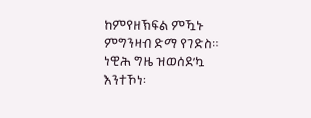ከምየዘኽፍል ምዃኑ ምግንዛብ ድማ የገድስ። ነዊሕ ግዜ ዝወሰደ’ኳ እንተኾነ፡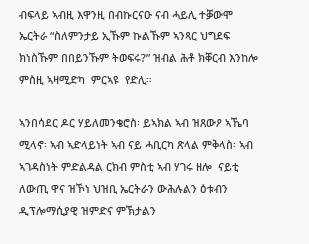ብፍላይ ኣብዚ እዋንዚ በብኩርናዑ ናብ ሓይሊ ተቓውሞ ኤርትራ “ስለምንታይ ኢኹም ኩልኹም ኣንጻር ህግደፍ ክነስኹም በበይንኹም ትወፍሩ?” ዝብል ሕቶ ክቐርብ እንከሎ ምስዚ ኣዛሚድካ  ምርኣዩ  የድሊ።

ኣንበሳደር ዶር ሃይለመንቄሮስ፡ ይኣክል ኣብ ዝጸውዖ ኣኼባ ሚላኖ፡ ኣብ ኣድላይነት ኣብ ናይ ሓቢርካ ጽላል ምቅላስ፡ ኣብ ኣገዳስነት ምድልዳል ርክብ ምስቲ ኣብ ሃገሩ ዘሎ  ናይቲ ለውጢ ዋና ዝኾነ ህዝቢ ኤርትራን ውሕሉልን ዕቱብን ዲፕሎማሲያዊ ዝምድና ምኽታልን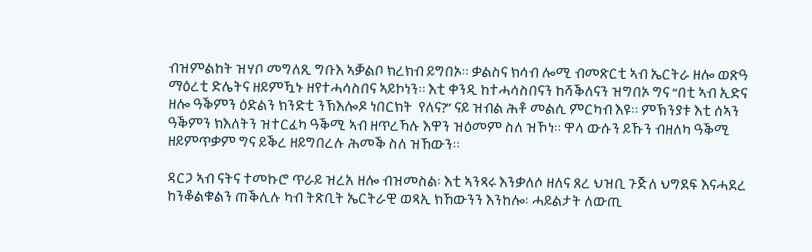ብዝምልከት ዝሃቦ መግለጺ ግቡእ ኣቓልቦ ክረክብ ይግበኦ። ቃልስና ክሳብ ሎሚ ብመጽርቲ ኣብ ኤርትራ ዘሎ ወጽዓ ማዕረቲ ድሌትና ዘይምዃኑ ዘየተሓሳስበና ኣይኮነን። እቲ ቀንዲ ከተሓሳስበናን ከሻቕለናን ዝግበኦ ግና “በቲ ኣብ ኢድና ዘሎ ዓቕምን ዕድልን ክንድቲ ንኽእሎዶ ነበርክት  የለና?” ናይ ዝብል ሕቶ መልሲ ምርካብ እዩ። ምኽንያቱ እቲ ሰኣን ዓቕምን ክእለትን ዝተርፈካ ዓቕሚ ኣብ ዘጥረኻሉ እዋን ዝዕመም ስለ ዝኾነ። ዋላ ውሱን ይኹን ብዘለካ ዓቕሚ ዘይምጥቃም ግና ይቕረ ዘይግበረሉ ሕመቕ ስለ ዝኸውን።

ዳርጋ ኣብ ናትና ተመኩሮ ጥራይ ዝረአ ዘሎ ብዝመስል፡ እቲ ኣንጻሩ እንቃለሶ ዘለና ጸረ ህዝቢ ጉጅለ ህግደፍ እናሓደረ ከንቆልቁልን ጠቕሊሉ ካብ ትጽቢት ኤርትራዊ ወጻኢ ክኸውንን እንከሎ፡ ሓይልታት ለውጢ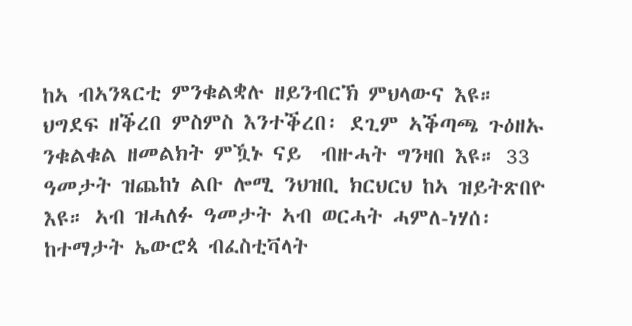ከኣ ብኣንጻርቲ ምንቁልቋሉ ዘይንብርኽ ምህላውና እዩ። ህግደፍ ዘቕረበ ምስምስ እንተቕረበ፡ ደጊም ኣቕጣጫ ጉዕዘኡ ንቁልቁል ዘመልክት ምዃኑ ናይ  ብዙሓት ግንዛበ እዩ። 33 ዓመታት ዝጨከነ ልቡ ሎሚ ንህዝቢ ክርህርህ ከኣ ዝይትጽበዮ እዩ። ኣብ ዝሓለፉ ዓመታት ኣብ ወርሓት ሓምለ-ነሃሰ፡ ከተማታት ኤውሮጳ ብፈስቲቫላት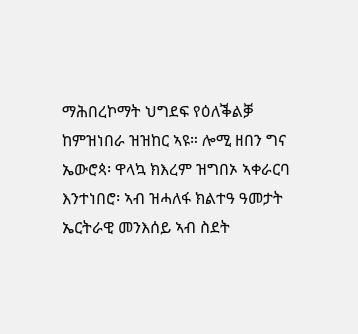ማሕበረኮማት ህግደፍ የዕለቕልቓ ከምዝነበራ ዝዝከር ኣዩ። ሎሚ ዘበን ግና ኤውሮጳ፡ ዋላኳ ክእረም ዝግበኦ ኣቀራርባ እንተነበሮ፡ ኣብ ዝሓለፋ ክልተዓ ዓመታት ኤርትራዊ መንእሰይ ኣብ ስደት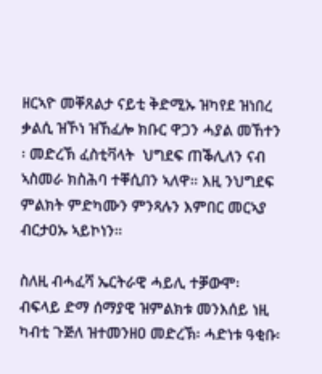ዘርኣዮ መቐጸልታ ናይቲ ቅድሚኡ ዝካየደ ዝነበረ ቃልሲ ዝኾነ ዝኸፈሎ ክቡር ዋጋን ሓያል መኸተን ፡ መድረኽ ፈስቲቫላት  ህግደፍ ጠቕሊለን ናብ ኣስመራ ክስሕባ ተቐሲበን ኣለዋ። እዚ ንህግደፍ ምልክት ምድካሙን ምንጻሉን እምበር መርኣያ ብርታዐኡ ኣይኮነን።

ስለዚ ብሓፈሻ ኤርትራዊ ሓይሊ ተቓውሞ፡ ብፍላይ ድማ ሰማያዊ ዝምልክቱ መንእሰይ ነዚ ካብቲ ጉጅለ ዝተመንዘዐ መድረኽ፡ ሓድነቱ ዓቂቡ፡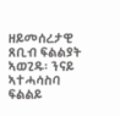ዘይመሰረታዊ ጸቢብ ፍልልያት ኣወጊዱ፡ ንናይ ኣተሓሳስባ ፍልልይ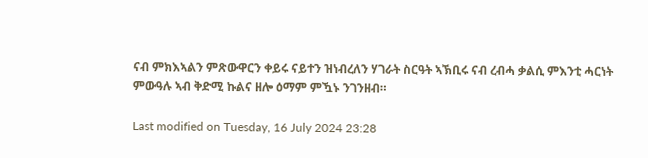ናብ ምክእኣልን ምጽውዋርን ቀይሩ ናይተን ዝነብረለን ሃገራት ስርዓት ኣኽቢሩ ናብ ረብሓ ቃልሲ ምእንቲ ሓርነት ምውዓሉ ኣብ ቅድሚ ኩልና ዘሎ ዕማም ምዃኑ ንገንዘብ።

Last modified on Tuesday, 16 July 2024 23:28